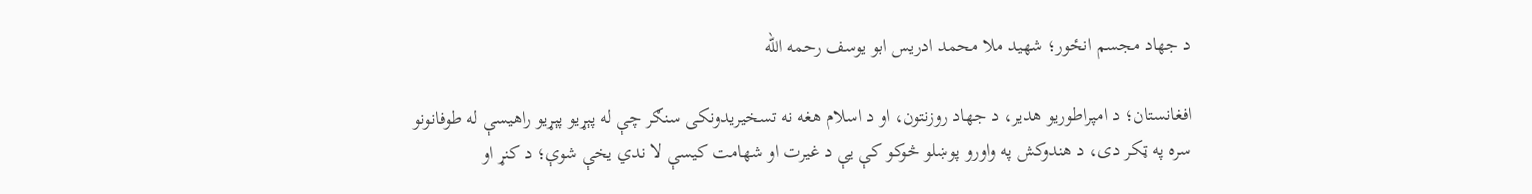د جهاد مجسم انځور؛ شهید ملا محمد ادریس ابو یوسف رحمه الله

افغانستان؛ د امپراطوریو هدیر، د جهاد روزنتون، او د اسلام هغه نه تسخیریدونکی سنګر چې له پېړیو پېړیو راهیسې له طوفانونو سره په ټکر دی، د هندوکش په واورو پوښلو څوکو کې یې د غیرت او شهامت کیسې لا ندي یخې شوې؛ د کنړ او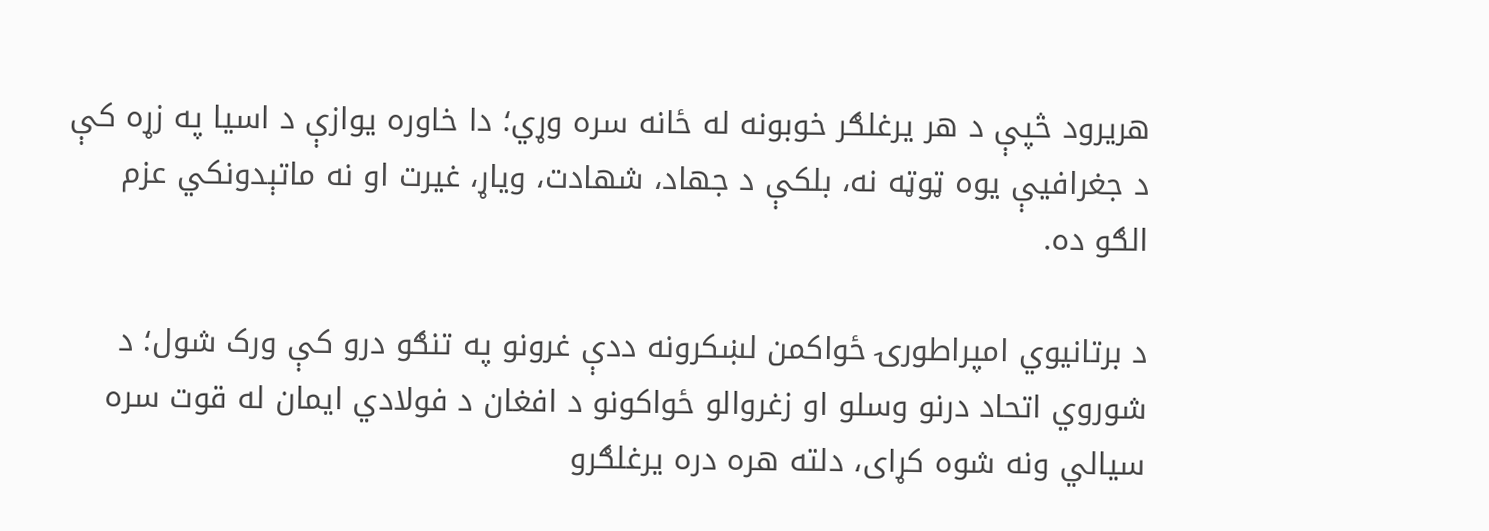هریرود څپې د هر یرغلګر خوبونه له ځانه سره وړي؛ دا خاوره یوازې د اسیا په زړه کې د جغرافیې یوه ټوټه نه، بلکې د جهاد، شهادت، ویاړ، غیرت او نه ماتېدونکي عزم الګو ده.

د برتانیوي امپراطورۍ ځواکمن لښکرونه ددې غرونو په تنګو درو کې ورک شول؛ د شوروي اتحاد درنو وسلو او زغروالو ځواکونو د افغان د فولادي ایمان له قوت سره سیالي ونه شوه کړای، دلته هره دره یرغلګرو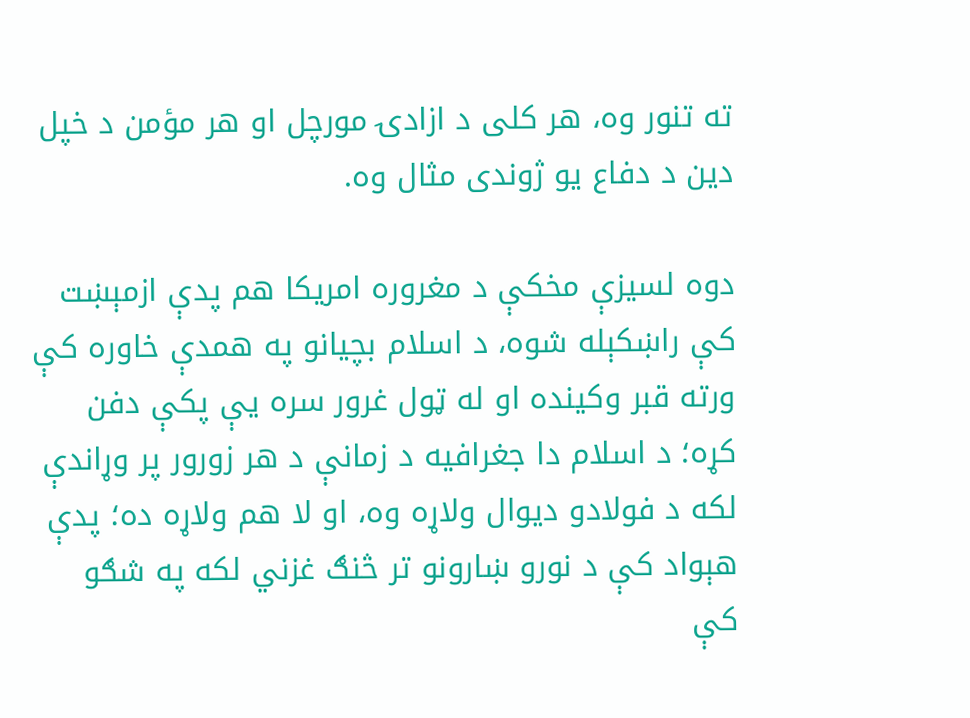ته تنور وه، هر کلی د ازادۍ مورچل او هر مؤمن د خپل دین د دفاع یو ژوندی مثال وه.

دوه لسیزې مخکې د مغروره امریکا هم پدې ازمېښت کې راښکېله شوه، د اسلام بچیانو په همدې خاوره کې ورته قبر وکینده او له ټول غرور سره یې پکې دفن کړه؛ د اسلام دا جغرافیه د زمانې د هر زورور پر وړاندې لکه د فولادو دیوال ولاړه وه، او لا هم ولاړه ده؛ پدې هېواد کې د نورو ښارونو تر څنګ غزني لکه په شګو کې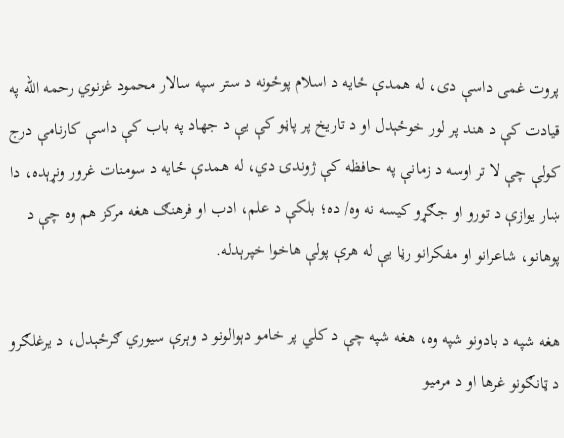پروت غمی داسې دی، له همدې ځایه د اسلام پوځونه د ستر سپه سالار محمود غزنوي رحمه الله په قیادت کې د هند پر لور خوځېدل او د تاریخ پر پاڼو کې یې د جهاد په باب کې داسې کارنامې درج کولې چې لا تر اوسه د زمانې په حافظه کې ژوندۍ دي، له همدې ځایه د سومنات غرور ونړېده، دا ښار یوازې د تورو او جګړو کیسه نه وه/ ده؛ بلکې د علم، ادب او فرهنګ هغه مرکز هم وه چې د پوهانو، شاعرانو او مفکرانو رڼا یې له هرې پولې هاخوا خپرېدله.

هغه شپه د بادونو شپه وه، هغه شپه چې د کلي پر خامو دېوالونو د وېرې سیوري ګرځېدل، د یرغلګرو د ټانګونو غرها او د مرمیو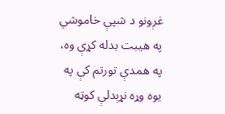غږونو د شپې خاموشي په هیبت بدله کړې وه، په همدې تورتم کې په یوه وړه نړېدلې کوټه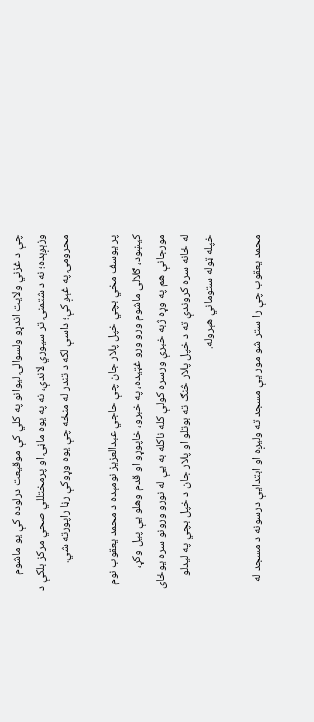چې د غزني ولایت اندړو ولسوالۍ لیوانو په کلي کې موقیعت درلوده کې یو ماشوم وزېږېده؛ نه د شتمنۍ تر سیوري لاندې، نه په یوه ماڼۍ او پرمختللي صحي مرکز بلکې د محرومۍ په غېږ کې؛ داسې لکه د تندر له منځه چې یوه وړوکې رڼا راپورته شي.

پر یوسف مخي بچي خپل پلار جان چې حاجي عبدالعزیز نومېده د محمد یعقوب نوم کیښود، ګلالی ماشوم ورو ورو غټیده، په خبرو، خاپوړو او قدم وهلو یې پیل وکړ، مورجانې هم په وړه ژبه خبرې ورسره کولې کله ناکله به یې له نورو ورونو سره یوځای له ځانه سره کروندې ته د خپل پلار څنګ ته بوتلو او پلار جان د خپل بچي په لیدلو خپله ټوله ستوماني هېروله.

محمد یعقوب چې را ستر شو مور یې مسجد ته ولیږه او ابتدایې درسونه د مسجد له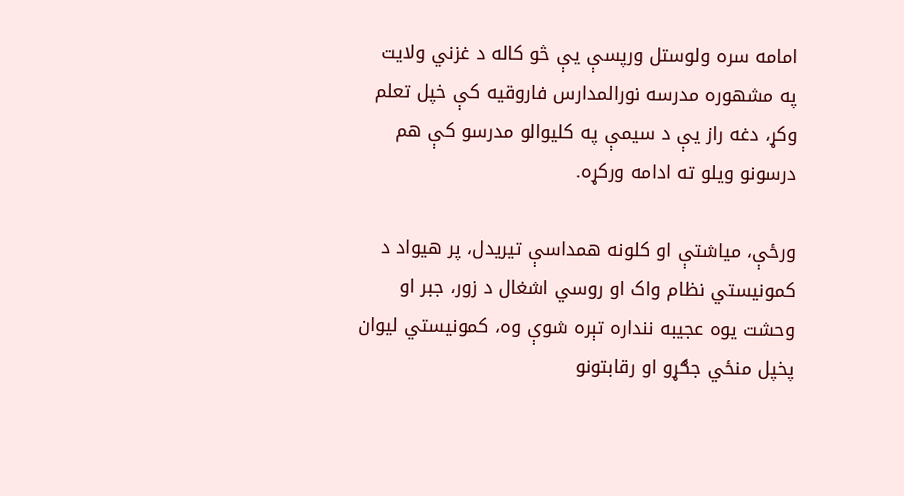امامه سره ولوستل ورپسې یې څو کاله د غزني ولایت په مشهوره مدرسه نورالمدارس فاروقیه کې خپل تعلم وکړ، دغه راز یې د سیمې په کلیوالو مدرسو کې هم درسونو ویلو ته ادامه ورکړه.

ورځې، میاشتې او کلونه همداسې تیریدل، پر هیواد د کمونیستي نظام واک او روسي اشغال د زور، جبر او وحشت یوه عجیبه ننداره تېره شوې وه، کمونیستي لیوان پخپل منځي جګړو او رقابتونو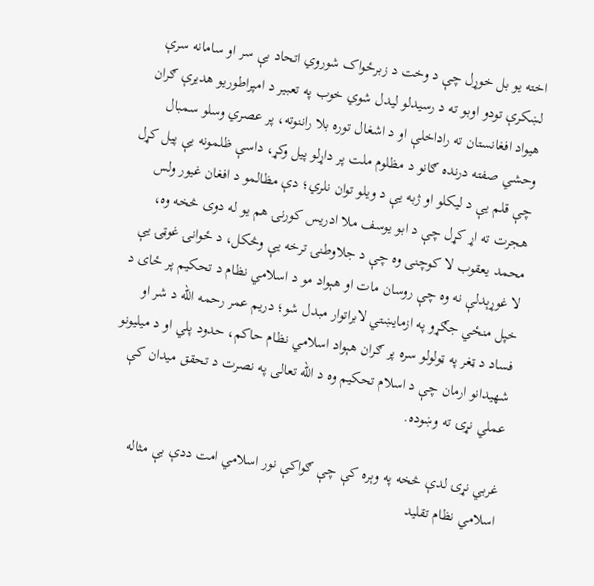اخته یو بل خوړل چې د وخت د زبرځواک شوروي اتحاد بې سر او سامانه سرې لښکرې تودو اوبو ته د رسیدلو لیدل شوي خوب په تعبیر د امپراطوریو هدیرې ګران هیواد افغانستان ته راداخلې او د اشغال توره بلا راننوته، پر عصري وسلو سمبال وحشي صفته درنده ګانو د مظلوم ملت پر داړلو پیل وکړ، داسې ظلمونه یې پیل کړل چې قلم یې د لیکلو او ژبه یې د ویلو توان نلري؛ دې مظالمو د افغان غیور ولس هجرت ته اړ کړل چې د ابو یوسف ملا ادریس کورنۍ هم یو له دوی څخه وه، محمد یعقوب لا کوچنی وه چې د جلاوطنۍ ترخه یې وڅکل، د ځوانۍ غوټۍ یې لا غوړېدلې نه وه چې روسان مات او هېواد مو د اسلامي نظام د تحکیم پر ځای د خپل منځي جګړو په ازمایښتي لابراتوار مبدل شو؛ دریم عمر رحمه الله د شر او فساد د ټغر په ټولولو سره پر ګران هېواد اسلامي نظام حاکم، حدود پلي او د میلیونو شهیدانو ارمان چې د اسلام تحکیم وه د الله تعالی په نصرت د تحقق میدان کې عملي نړۍ ته وښوده.

غربي نړۍ لدې څخه په وېره کې چې ګواکې نور اسلامي امت ددې بې مثاله اسلامي نظام تقلید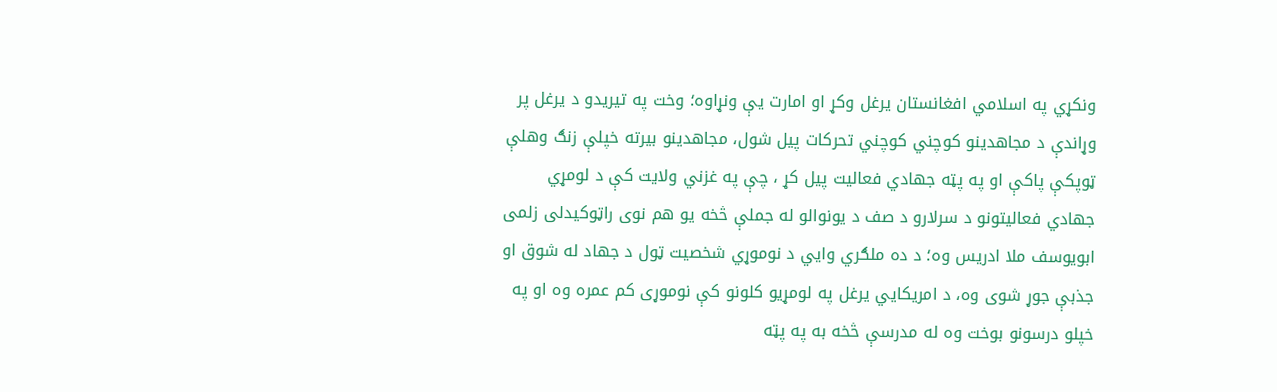ونکړي په اسلامي افغانستان یرغل وکړ او امارت یې ونړاوه؛ وخت په تیریدو د یرغل پر وړاندې د مجاهدینو کوچني کوچني تحرکات پیل شول، مجاهدینو بیرته خپلې زنګ وهلې ټوپکې پاکې او په پټه جهادي فعالیت پیل کړ ، چې په غزني ولایت کې د لومړي جهادي فعالیتونو د سرلارو د صف د یونوالو له جملې څخه یو هم نوی راټوکیدلی زلمی ابویوسف ملا ادریس وه؛ د ده ملګري وایي د نوموړي شخصیت ټول د جهاد له شوق او جذبې جوړ شوی وه، د امریکایي یرغل په لومړیو کلونو کې نوموړی کم عمره وه او په خپلو درسونو بوخت وه له مدرسې څخه به په پټه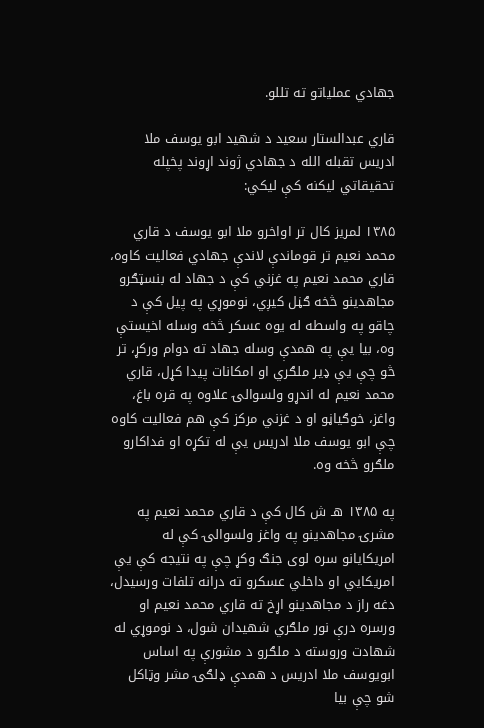جهادي عملیاتو ته تللو.

قاري عبدالستار سعید د شهید ابو یوسف ملا ادریس تقبله الله د جهادي ژوند اړوند پخپله تحقیقاتي لیکنه کې لیکي:

۱۳۸۵ لمریز کال تر اواخرو ملا ابو یوسف د قاري محمد نعیم تر قوماندې لاندې جهادي فعالیت کاوه، قاري محمد نعیم په غزني کې د جهاد له بنسټګرو مجاهدینو څخه ګڼل کیږي، نوموړي په پیل کې د چاقو په واسطه له یوه عسکر څخه وسله اخیستې وه، بیا یې په همدې وسله جهاد ته دوام ورکړ، تر څو چې یې ډیر ملګري او امکانات پیدا کړل، قاري محمد نعیم له اندړو ولسوالۍ علاوه په قره باغ، واغز، خوګیاڼو او د غزني مرکز کې هم فعالیت کاوه چې ابو یوسف ملا ادریس یې له تکړه او فداکارو ملګرو څخه وه.

په ۱۳۸۵ هـ ش کال کې د قاري محمد نعیم په مشرۍ مجاهدینو په واغز ولسوالۍ کې له امریکایانو سره لوی جنګ وکړ چې په نتیجه کې یې امریکایي او داخلي عسکرو ته درانه تلفات ورسیدل، دغه راز د مجاهدینو اړخ ته قاري محمد نعیم او ورسره درې نور ملګري شهیدان شول، د نوموړي له شهادت وروسته د ملګرو د مشورې په اساس ابویوسف ملا ادریس د همدې ډلګۍ مشر وټاکل شو چې بیا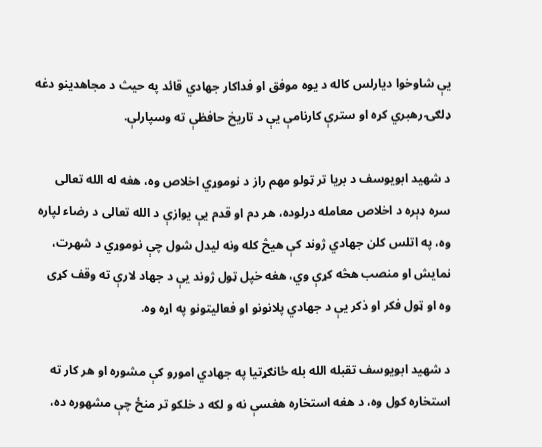یې شاوخوا دیارلس کاله د یوه موفق او فداکار جهادي قائد په حیث د مجاهدینو دغه ډلګۍ رهبري کړه او سترې کارنامې یې د تاریخ حافظې ته وسپارلې.

د شهید ابویوسف د بریا تر ټولو مهم راز د نوموړي اخلاص وه، هغه له الله تعالی سره ډېره د اخلاص معامله درلوده، هر دم او قدم یې یوازې د الله تعالی د رضاء لپاره وه، په اتلس کلن جهادي ژوند کې هیڅ کله ونه لیدل شول چې نوموړي د شهرت، نمایش او منصب هڅه کړې وي، هغه خپل ټول ژوند یې د جهاد لارې ته وقف کړی وه او ټول فکر او ذکر یې د جهادي پلانونو او فعالیتونو په اړه وه.

د شهید ابویوسف تقبله الله بله ځانګړتیا په جهادي امورو کې مشوره او هر کار ته استخاره کول وه، د هغه استخاره هغسې نه و لکه د خلکو تر منځ چې مشهوره ده،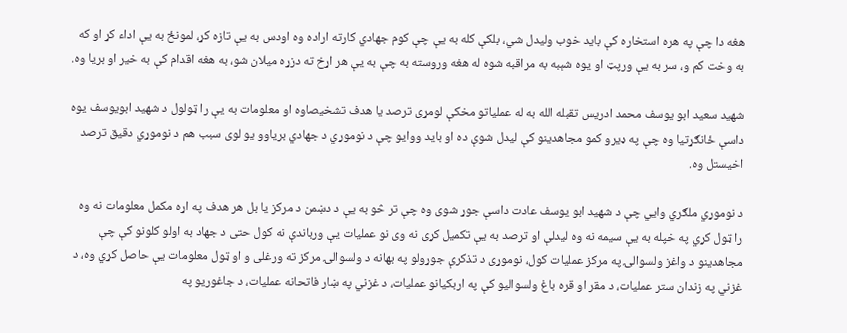هغه دا چې په هره استخاره کې باید خوب ولیدل شي، بلکې کله به یې چې کوم جهادي کارته اراده وه اودس به یې تازه کړ، لمونځ به یې اداء کړ او که به وخت کم و، سر به یې ورپټ او یوه شېبه به مراقبه شوه له هغه وروسته به چې به یې هر اړخ ته دزړه میلان شو، به هغه اقدام کې به خیر او بریا وه.

شهید سعید ابو یوسف محمد ادریس تقبله الله به له عملیاتو مخکې لومړی ترصد یا هدف تشخیصاوه او معلومات به یې را ټولول د شهید ابویوسف یوه داسې ځانګړتیا وه چې په ډیرو کمو مجاهدینو کې لیدل شوې ده او باید ووایو چې د نوموړي د جهادي بریاوو یو لوی سبب هم د نوموړي دقیق ترصد اخیستل وه.

د نوموړي ملګري وایي چې د شهید ابو یوسف عادت داسې جوړ شوی وه چې تر څو به یې د دښمن د مرکز یا بل هر هدف په اړه مکمل معلومات نه وه را ټول کړي په خپله به یې سیمه نه وه لیدلې او ترصد به یې تکمیل کړی نه وی نو عملیات یې ورباندې نه کول حتی د جهاد به اولو کلونو کې چې مجاهدینو د واغز ولسوالۍ په مرکز عملیات کول، نوموړی د تذکرې جوړولو په بهانه د ولسوالۍ مرکز ته ورغلی و او ټول معلومات یې حاصل کړي وه، د غزني په زندان ستر عملیات، د مقر او قره باغ ولسوالیو کې په اربکیانو عملیات، د غزني په ښار فاتحانه عملیات، د جاغوریو په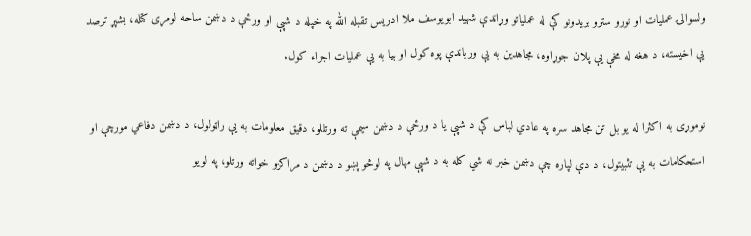ولسوالۍ عملیات او نورو سترو بریدونو کې له عملیاتو وړاندې شهید ابویوسف ملا ادریس تقبله الله په خپله د شپې او ورځې د دښمن ساحه لومړی کتله، بشپړ ترصد یې اخیسته، د هغه له مخې یې پلان جوړاوه، مجاهدین به یې ورباندې پوه کول او بیا به یې عملیات اجراء کول.

نوموړی به اکثرا له یو بل تن مجاهد سره په عادي لباس کې د شپې یا د ورځې د دښمن سیمې ته ورتللو، دقیق معلومات به یې راټولول، د دښمن دفاعي مورچې او استحکامات به یې تثبیتول، د دې لپاره چې دښمن خبر نه شي کله به د شپې مهال په لوڅو پښو د دښمن د مراکزو خواته ورتلو، په لویو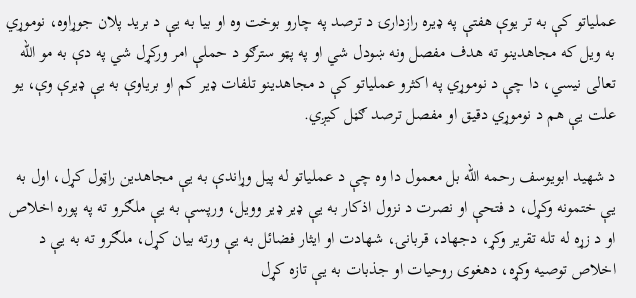عملیاتو کې به تر یوې هفتې په ډیره رازدارۍ د ترصد په چارو بوخت وه او بیا به یې د برید پلان جوړاوه، نوموړي به ویل که مجاهدینو ته هدف مفصل ونه ښودل شي او په پټو سترګو د حملې امر ورکړل شي په دې به مو الله تعالی نیسي، دا چې د نوموړي په اکثرو عملیاتو کې د مجاهدینو تلفات ډیر کم او بریاوې به یې ډیرې وې، یو علت یې هم د نوموړي دقیق او مفصل ترصد ګڼل کیږي.

د شهید ابویوسف رحمه الله بل معمول دا وه چې د عملیاتو له پیل وړاندې به یې مجاهدین راټول کړل، اول به یې ختمونه وکړل، د فتحې او نصرت د نزول اذکار به یې ډیر ډیر وویل، ورپسې به یې ملګرو ته په پوره اخلاص او د زړه له تله تقریر وکړ، دجهاد، قربانۍ، شهادت او ایثار فضائل به یې ورته بیان کړل، ملګرو ته به یې د اخلاص توصیه وکړه، دهغوی روحیات او جذبات به یې تازه کړل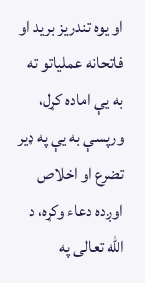او یوه تندریز برید او فاتحانه عملیاتو ته به یې اماده کړل، ورپسې به یې په ډیر تضرع او اخلاص اوږده دعاء وکړه، د الله تعالی په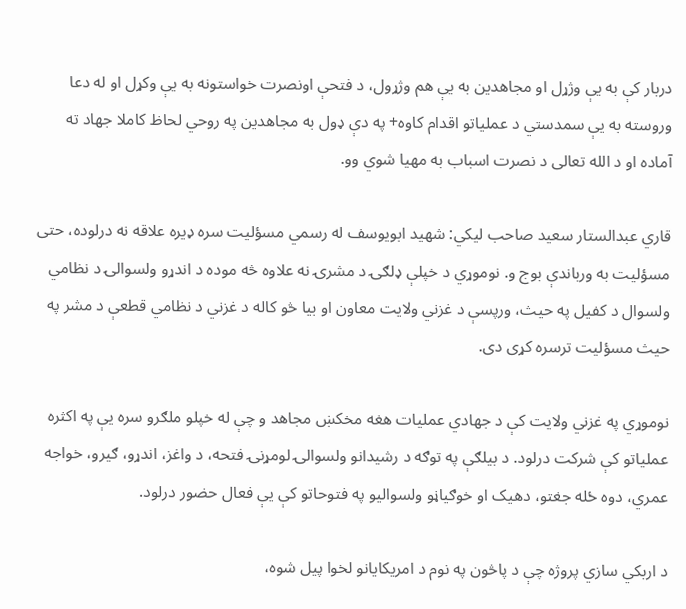دربار کې به یې وژړل او مجاهدین به یې هم وژړول، د فتحې اونصرت خواستونه به یې وکړل او له دعا وروسته به یې سمدستي د عملیاتو اقدام کاوه+ په دې ډول به مجاهدین په روحي لحاظ کاملا جهاد ته آماده او د الله تعالی د نصرت اسباب به مهیا شوي وو.

قاري عبدالستار سعید صاحب لیکي: شهید ابویوسف له رسمي مسؤلیت سره ډیره علاقه نه درلوده، حتی مسؤلیت به ورباندې بوج و. نوموړي د خپلې ډلګۍ د مشرۍ نه علاوه څه موده د اندړو ولسوالۍ د نظامي ولسوال د کفیل په حیث، ورپسې د غزني ولایت معاون او بیا څو کاله د غزني د نظامي قطعې د مشر په حیث مسؤلیت ترسره کړی دی.

نوموړي په غزني ولایت کې د جهادي عملیات هغه مخکښ مجاهد و چې له خپلو ملګرو سره یې په اکثره عملیاتو کې شرکت درلود. د بیلګې په توګه د رشیدانو ولسوالۍ لومړنۍ فتحه، د واغز، اندړو، ګیرو، خواجه عمري، دوه ځله جغتو، دهیک او خوګیاڼو ولسوالیو په فتوحاتو کې یې فعال حضور درلود.

د اربکي سازي پروژه چې د پاڅون په نوم د امریکایانو لخوا پیل شوه،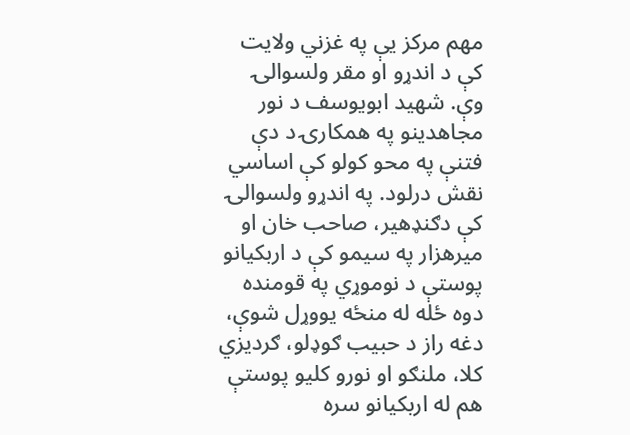مهم مرکز یې په غزني ولایت کې د اندړو او مقر ولسوالۍ وې. شهید ابویوسف د نور مجاهدینو په همکارۍ د دې فتنې په محو کولو کې اساسي نقش درلود. په اندړو ولسوالۍ کې دګنډهیر، صاحب خان او میرهزار په سیمو کې د اربکیانو پوستې د نوموړي په قومنده دوه ځله له منځه یووړل شوې، دغه راز د حبیب ګوډلو، ګردیزي کلا، ملنګو او نورو کلیو پوستې هم له اربکیانو سره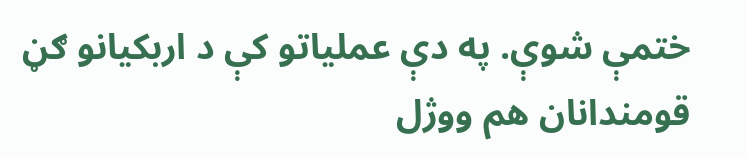ختمې شوې. په دې عملیاتو کې د اربکیانو ګڼ قومندانان هم ووژل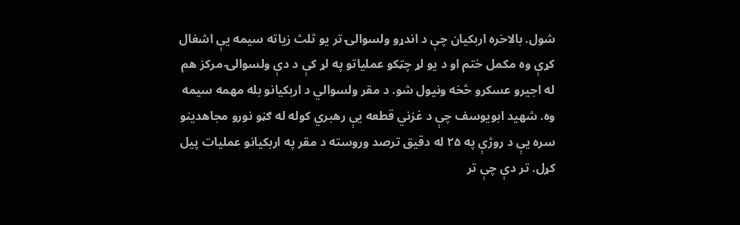شول. بالاخره اربکیان چې د اندړو ولسوالۍ تر یو ثلث زیاته سیمه یې اشغال کړې وه مکمل ختم او د یو لړ چټکو عملیاتو په لړ کې د دې ولسوالۍ مرکز هم له اجیرو عسکرو څخه ونیول شو. د مقر ولسوالي د اربکیانو بله مهمه سیمه وه. شهید ابویوسف چې د غزني قطعه یې رهبري کوله له ګڼو نورو مجاهدینو سره یې د روژې په ۲۵ له دقیق ترصد وروسته د مقر په اربکیانو عملیات پیل کړل. تر دې چې تر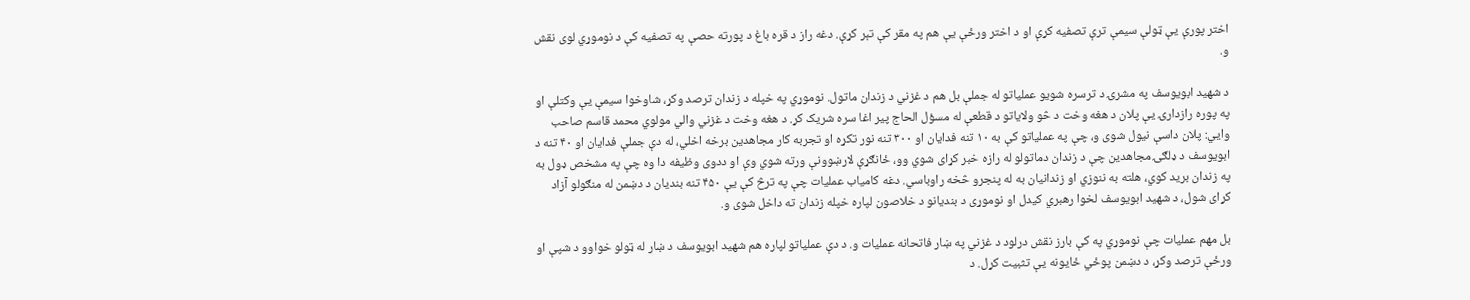اختر پورې یې ټولې سیمې ترې تصفیه کړې او د اختر ورځې یې هم په مقر کې تېر کړې. دغه راز د قره باغ د پورته حصې په تصفیه کې د نوموړي لوی نقش و.

د شهید ابویوسف په مشرۍ د ترسره شویو عملیاتو له جملې بل هم د غزني د زندان ماتول. نوموړي په خپله د زندان ترصد وکړ، شاوخوا سیمې یې وکتلې او په پوره رازدارۍ یې پلان د هغه وخت د څو ولایاتو د قطعې له مسؤل الحاج پیر اغا سره شریک کړ. د هغه وخت د غزني والي مولوي محمد قاسم صاحب وایي: پلان داسې نیول شوی و، چې په عملیاتو کې به ۱۰ تنه فدایان او ۳۰۰ تنه نور تکړه او تجربه کار مجاهدین برخه اخلي، له دې جملې فدایان او ۴۰ تنه د ابویوسف د ډلګۍ مجاهدین چې د زندان دماتولو له رازه خبر کړای شوي وو، ځانګړې لارښوونې ورته شوي وې او ددوی وظیفه دا وه چې په مشخص ډول به په زندان برید کوي، هلته به ننوزي او زندانیان به له پنجرو څخه راوباسي. دغه کامیاب عملیات چې په ترڅ کې یې ۴۵۰ تنه بندیان د دښمن له منګولو آزاد کړای شول، د شهید ابویوسف لخوا رهبري کیدل او نوموړی د بندیانو د خلاصون لپاره خپله زندان ته داخل شوی و.

بل مهم عملیات چې نوموړي په کې بارز نقش درلود د غزني په ښار فاتحانه عملیات و. د دې عملیاتو لپاره هم شهید ابویوسف د ښار له ټولو خواوو د شپې او ورځې ترصد وکړ، د دښمن پوځي ځایونه یې تثبیت کړل. د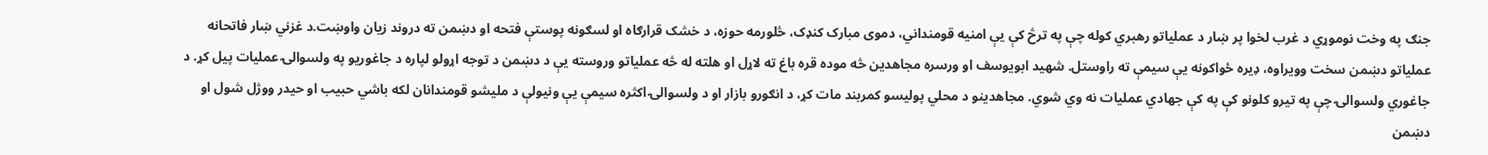جنګ په وخت نوموړي د غرب لخوا پر ښار د عملیاتو رهبري کوله چې په ترڅ کې یې امنیه قومنداني، دموی مبارک کنډک، څلورمه حوزه، د خشک قرارګاه او لسګونه پوستې فتحه او دښمن ته دروند زیان واوښت.د غزني ښار فاتحانه عملیاتو دښمن سخت وویراوه، ډیره ځواکونه یې سیمې ته راوستل. شهید ابویوسف او ورسره مجاهدین څه موده قره باغ ته لاړل او هلته له څه عملیاتو وروسته یې د دښمن د توجه اړولو لپاره د جاغوریو په ولسوالۍ عملیات پیل کړ. د جاغوري ولسوالۍ چې په تیرو کلونو کې په کې جهادي عملیات نه وي شوي. مجاهدینو د محلي پولیسو کمربند مات کړ، د انګورو بازار او د ولسوالۍ اکثره سیمې یې ونیولې د ملیشو قومندانان لکه باشي حبیب او حیدر ووژل شول او دښمن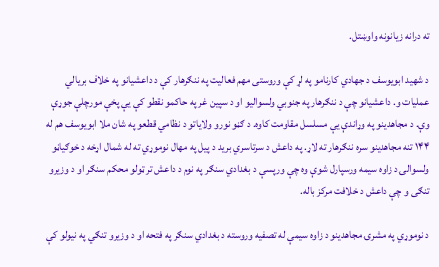ته درانه زیانونه واوښتل.

د شهید ابویوسف د جهادي کارنامو په لړ کې وروستی مهم فعالیت په ننګرهار کې د داعشیانو په خلاف بریالي عملیات و. داعشیانو چې د ننګرهار په جنوبي ولسوالیو او د سپین غر په حاکمو نقطو کې یې پخې مورچلې جوړې وې. د مجاهدینو په وړاندې یې مسلسل مقاومت کاوه. د ګڼو نورو ولایاتو د نظامي قطعو په شان ملا ابویوسف هم له ۱۴۴ تنه مجاهدینو سره ننګرهار ته لاړ. په داعش د سرتاسري برید د پیل په مهال نوموړي ته له شمال اړخه د خوګیاڼو ولسوالۍ د زاوه سیمه ورسپارل شوې وه چې ورپسې د بغدادي سنګر په نوم د داعش تر ټولو محکم سنګر او د وزیرو تنګی و چې داعش د خلافت مرکز باله.

د نوموړي په مشرۍ مجاهدینو د زاوه سیمې له تصفیه وروسته د بغدادي سنګر په فتحه او د وزیرو تنګي په نیولو کې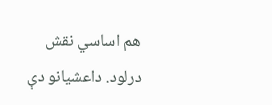هم اساسي نقش درلود. داعشیانو دې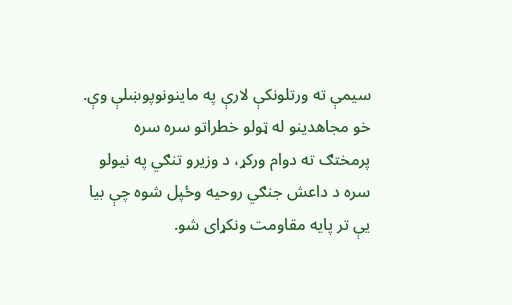سیمې ته ورتلونکې لارې په ماینونوپوښلې وې. خو مجاهدینو له ټولو خطراتو سره سره پرمختګ ته دوام ورکړ، د وزیرو تنګي په نیولو سره د داعش جنګي روحیه وځپل شوه چې بیا یې تر پایه مقاومت ونکړای شو.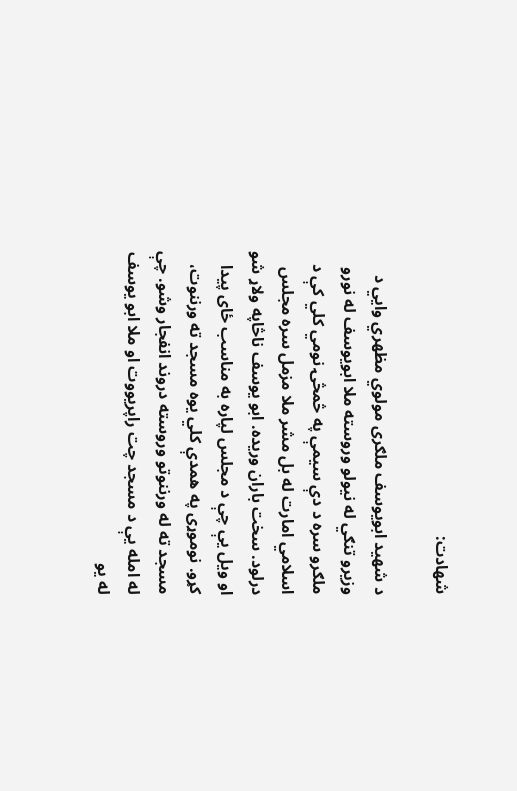شهادت:

د شهید ابویوسف ملګری مولوي مظهري وایي د وزیرو تنګي له نیولو وروسته ملا ابویوسف له نورو ملګرو سره د دې سیمې په څمڅۍ نومي کلي کې د اسلامي امارت له بل مشر ملا مزمل سره مجلس درلود. سخت باران وریده. ابو یوسف ناڅاپه ولاړ شو او ویل یې چې د مجلس لپاره به مناسب ځای پیدا کړو. نوموړی په همدې کلي یوه مسجد ته ورننوت، مسجد ته له ورننوتو وروسته دروند انفجار وشو. چې له امله یې د مسجد چت راپریووت او ملا ابو یوسف له یو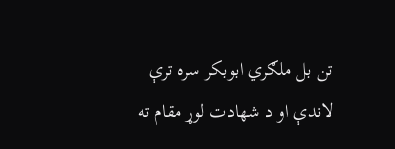تن بل ملګري ابوبکر سره ترې لاندې او د شهادت لوړ مقام ته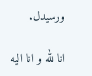ورسیدل.

انا لله و انا الیه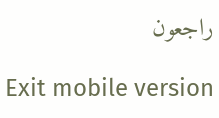راجعون

Exit mobile version